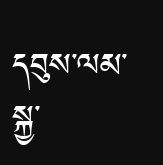དབུས་ལམ་སྐྱ་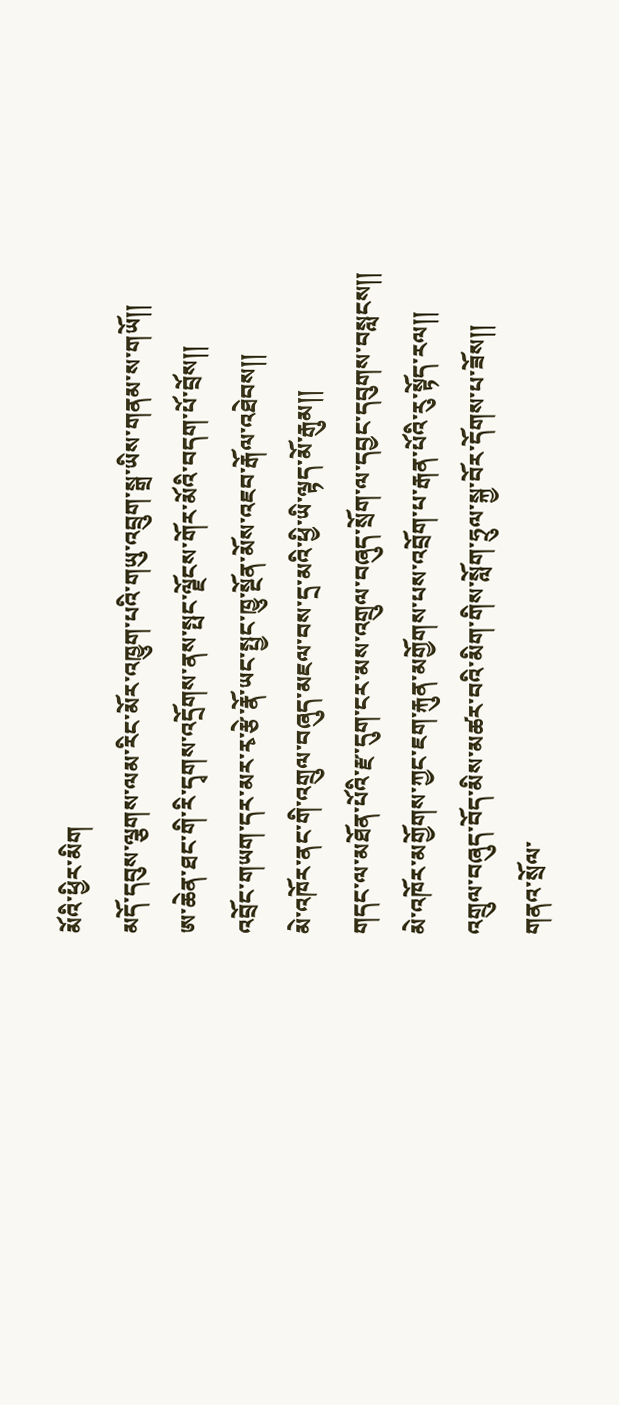མོའི་ཕྱིར་མིག
མདོ་དབུས་ལྕགས་ལམ་རིང་མོར་འཁྱུག་པའི་གཡུ་འབྲུག་སྒྲ་ཡིས་གནམ་ས་གཡོ།།
ཨ་ཆེན་ཐང་གི་རི་དྭགས་འདྲོགས་ནས་སྤང་ལྗོངས་གོར་མོའི་བདག་པོ་བྲོས།།
འབྲོང་གཡག་དར་མར་རྭ་རྩེ་རྣོ་ཡང་སྤྱང་ཁྱུ་སྔོན་མོས་འཇབ་རྒོལ་འཐེབས།།
མེ་འཁོར་ནང་གི་འགྲུལ་བཞུད་མཇལ་བས་དྲ་མའི་ཕྱི་ཡི་ལྟད་མོ་རྒུམ།།
གདང་ལ་མཐོན་པོའི་རྫ་དུག་ངར་མས་འགྲུལ་བཞུད་སྲོག་ལ་དབྱང་དབུགས་བསླངས།།
མེ་འཁོར་མགྱོགས་ཀྱང་ཇག་རྐུན་མགྱོགས་པས་འབྲོག་པ་རྒན་པོའི་རུ་སྟོད་རལ།།
འགྲུལ་བཞུད་བོད་མིས་མཚར་བའི་མིག་གིས་སློག་ཧྲུལ་སྐྱ་བོར་དོགས་པ་ཟོས།།
གནའ་སྲོལ་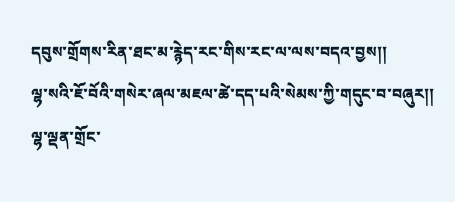དབུས་གྲོགས་རིན་ཐང་མ་རྙེད་རང་གིས་རང་ལ་ལས་བདའ་བྱས།།
ལྷ་སའི་ཇོ་བོའི་གསེར་ཞལ་མཇལ་ཚེ་དད་པའི་སེམས་ཀྱི་གདུང་བ་བཞུར།།
ལྷ་ལྡན་གྲོང་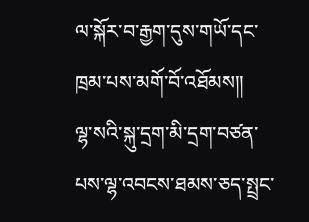ལ་སྐོར་བ་རྒྱག་དུས་གཡོ་དང་ཁྲམ་པས་མགོ་བོ་འཐོམས།།
ལྷ་སའི་སྐུ་དྲག་མི་དྲག་བཙན་པས་ལྷ་འབངས་ཐམས་ཅད་སྤྲང་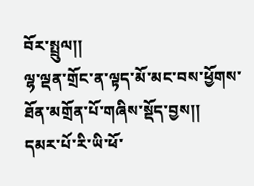བོར་སྤྲུལ།།
ལྷ་ལྡན་གྲོང་ན་ལྟད་མོ་མང་བས་ཕྱོགས་ཐོན་མགྲོན་པོ་གཞིས་སྡོད་བྱས།།
དམར་པོ་རི་ཡི་ཕོ་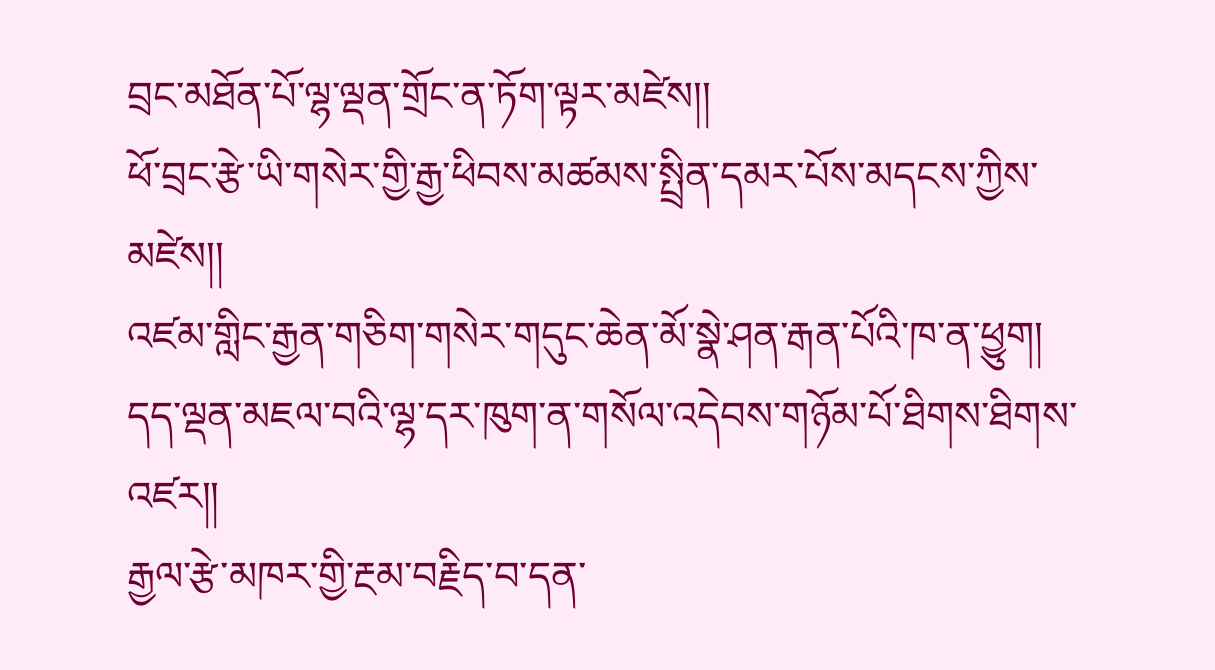བྲང་མཐོན་པོ་ལྷ་ལྡན་གྲོང་ན་ཏོག་ལྟར་མཛེས།།
ཕོ་བྲང་རྩེ་ཡི་གསེར་གྱི་རྒྱ་ཕིབས་མཚམས་སྤྲིན་དམར་པོས་མདངས་ཀྱིས་མཛེས།།
འཛམ་གླིང་རྒྱན་གཅིག་གསེར་གདུང་ཆེན་མོ་སྣེ་ཤན་རྒན་པོའི་ཁ་ན་ཕྱུག།
དད་ལྡན་མཇལ་བའི་ལྷ་དར་ཁུག་ན་གསོལ་འདེབས་གཉོམ་པོ་ཐིགས་ཐིགས་འཛར།།
རྒྱལ་རྩེ་མཁར་གྱི་རྔམ་བརྗིད་བ་དན་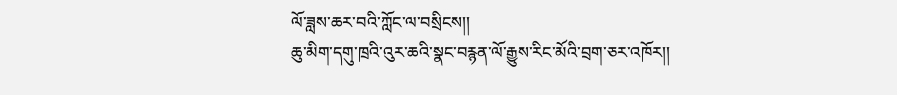ལོ་ཟླས་ཆར་བའི་ཀློང་ལ་བསྲིངས།།
ཆུ་མིག་དགུ་ཁྲའི་འུར་ཆའི་སྣང་བརྙན་ལོ་རྒྱུས་རིང་མོའི་བྲག་ཅར་འཁོར།།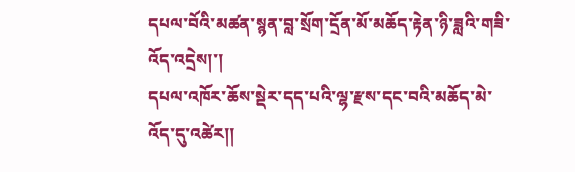དཔལ་བོའི་མཚན་སྙན་བླ་སྲོག་དྲོན་མོ་མཆོད་རྟེན་ཉི་ཟླའི་གཟི་འོད་འདྲེས།་།
དཔལ་འཁོར་ཆོས་སྡེར་དད་པའི་ལྷ་རྫས་དང་བའི་མཆོད་མེ་འོད་དུ་འཚེར།།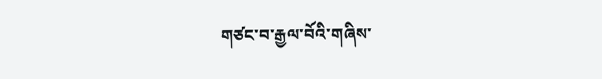གཙང་བ་རྒྱལ་བོའི་གཞིས་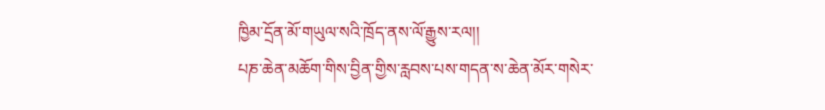ཁྱིམ་དྲོན་མོ་གཡུལ་སའི་ཁྲོད་ནས་ལོ་རྒྱུས་རལ།།
པཎ་ཆེན་མཆོག་གིས་བྱིན་གྱིས་རླབས་པས་གདན་ས་ཆེན་མོར་གསེར་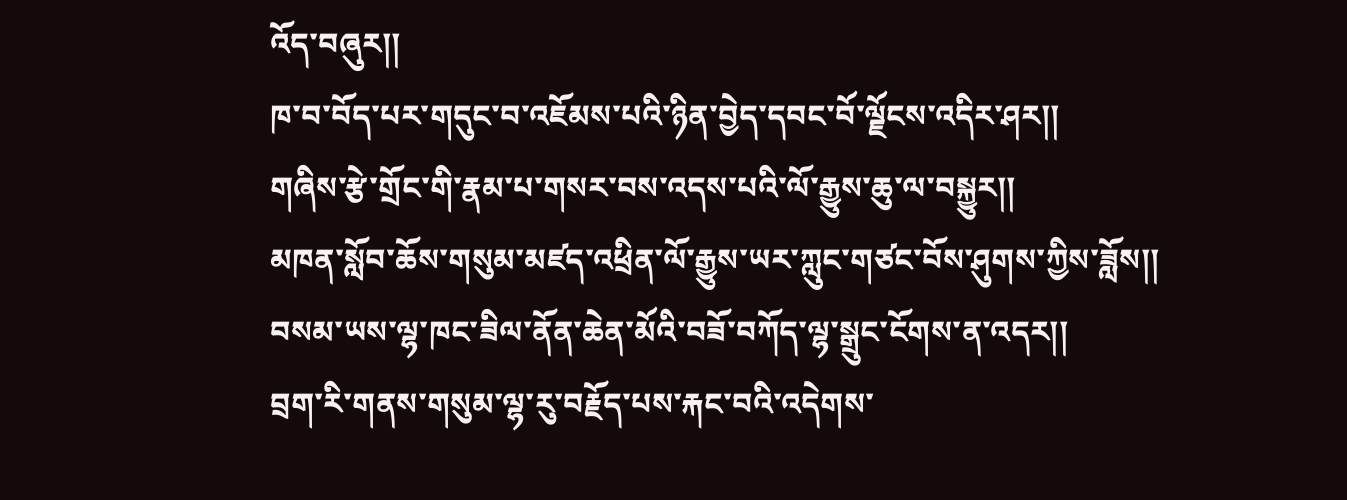འོད་བཞུར།།
ཁ་བ་བོད་པར་གདུང་བ་འཇོམས་པའི་ཉིན་བྱེད་དབང་བོ་ལྗོངས་འདིར་ཤར།།
གཞིས་རྩེ་གྲོང་གི་རྣམ་པ་གསར་བས་འདས་པའི་ལོ་རྒྱུས་ཆུ་ལ་བསྐྱུར།།
མཁན་སློབ་ཆོས་གསུམ་མཛད་འཕྲིན་ལོ་རྒྱུས་ཡར་ཀླུང་གཙང་བོས་ཤུགས་ཀྱིས་ཟློས།།
བསམ་ཡས་ལྷ་ཁང་ཟིལ་ནོན་ཆེན་མོའི་བཟོ་བཀོད་ལྷ་སྒྲུང་ངོགས་ན་འདར།།
བྲག་རི་གནས་གསུམ་ལྷ་རུ་བརྗོད་པས་རྐང་བའི་འདེགས་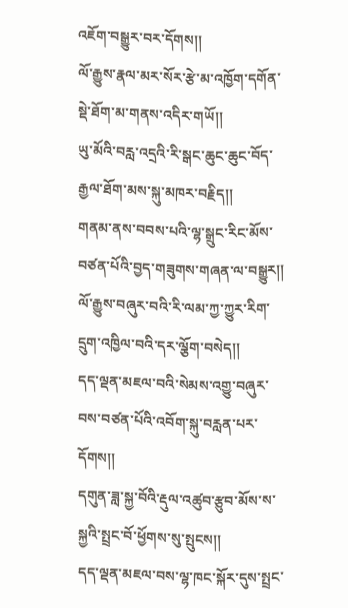འཇོག་བསྒྱུར་བར་དོགས།།
ལོ་རྒྱུས་རྣལ་མར་སོར་རྩེ་མ་འཁྱོག་དགོན་སྡེ་ཐོག་མ་གནས་འདིར་གཡོ།།
ཡུ་མོའི་བརླ་འདྲའི་རི་སྒང་ཆུང་ཆུང་བོད་རྒྱལ་ཐོག་མས་སྐུ་མཁར་བརྗིད།།
གནམ་ནས་བབས་པའི་ལྷ་སྒྲུང་རིང་མོས་བཙན་པོའི་བྱད་གཟུགས་གཞན་ལ་བསྒྱུར།།
ལོ་རྒྱུས་བཞུར་བའི་རི་ལམ་ཀྱ་ཀྱུར་རིག་དྲུག་འཁྱིལ་བའི་དར་ལྕོག་བསེད།།
དད་ལྡན་མཇལ་བའི་སེམས་འགྱུ་བཞུར་བས་བཙན་པོའི་འབོག་སྐུ་བརླན་པར་དོགས།།
དགུན་ཟླ་སྐྱ་བོའི་རྡུལ་འཚུབ་རྩུབ་མོས་ས་སྐྱའི་སྤྲང་བོ་ཕྱོགས་སུ་སྤུངས།།
དད་ལྡན་མཇལ་བས་ལྷ་ཁང་སྐོར་དུས་སྤྲང་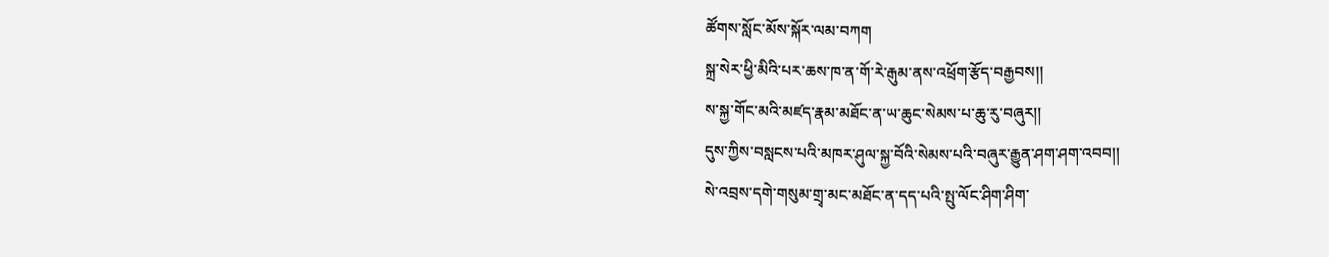ཚོགས་སློང་མོས་སྐོར་ལམ་བཀག
སྐྲ་སེར་ཕྱི་མིའི་པར་ཆས་ཁ་ན་གོ་རེ་རྒུམ་ནས་འཕྲོག་རྩོད་བརྒྱབས།།
ས་སྐྱ་གོང་མའི་མཛད་རྣམ་མཐོང་ན་ཡ་ཆུང་སེམས་པ་ཆུ་རུ་བཞུར།།
དུས་ཀྱིས་བསླངས་པའི་མཁར་ཤུལ་སྐྱ་བོའི་སེམས་པའི་བཞུར་རྒྱུན་ཤག་ཤག་འབབ།།
སེ་འབྲས་དགེ་གསུམ་གྲྭ་མང་མཐོང་ན་དད་པའི་སྤུ་ལོང་ཤིག་ཤིག་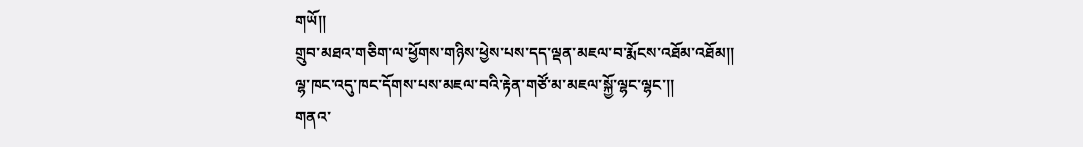གཡོ།།
གྲུབ་མཐའ་གཅིག་ལ་ཕྱོགས་གཉིས་ཕྱེས་པས་དད་ལྡན་མཇལ་བ་རྨོངས་འཐོམ་འཐོམ།།
ལྷ་ཁང་འདུ་ཁང་དོགས་པས་མཇལ་བའི་རྟེན་གཙོ་མ་མཇལ་སྐྱོ་ལྷང་ལྷང་།།
གནའ་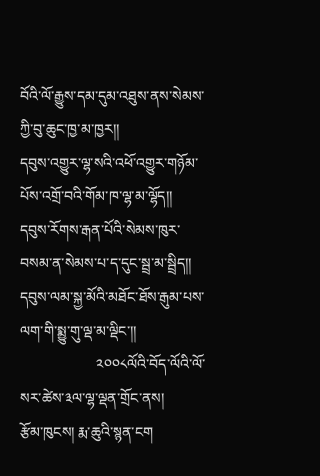བོའི་ལོ་རྒྱུས་དམ་དུམ་འཐུས་ནས་སེམས་ཀྱི་བུ་ཆུང་ཁྱ་མ་ཁྱར།།
དབུས་འགྱུར་ལྷ་སའི་འཕོ་འགྱུར་གཉོམ་པོས་འགྲོ་བའི་གོམ་ཁ་ལྷ་མ་ལྷོད།།
དབུས་རོགས་རྒན་པོའི་སེམས་ཁུར་བསམ་ན་སེམས་པ་ད་དུང་སྦྲ་མ་སྦྲིད།།
དབུས་ལམ་སྐྱ་མོའི་མཐོང་ཐོས་རྒུམ་པས་ལག་གི་སྨྱུ་གུ་ལྡ་མ་ལྡིང་།།
                     ༢༠༠༨ལོའི་བོད་ལོའི་ལོ་སར་ཚེས་༣ལ་ལྷ་ལྡན་གྲོང་ནས།
རྩོམ་ཁུངས། རྨ་ཆུའི་སྙན་ངག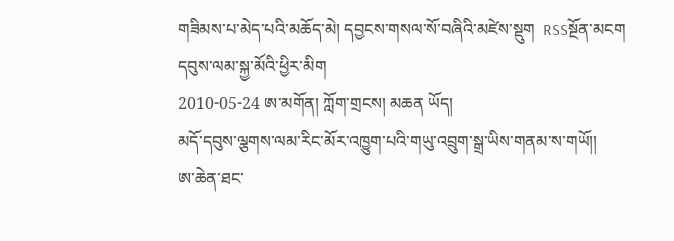གཟིམས་པ་མེད་པའི་མཆོད་མེ། དབྱངས་གསལ་སོ་བཞིའི་མཛེས་སྡུག  RSSསྔོན་མངག
དབུས་ལམ་སྐྱ་མོའི་ཕྱིར་མིག
2010-05-24 ཨ་མགོན། ཀློག་གྲངས། མཆན ཡོད།
མདོ་དབུས་ལྕགས་ལམ་རིང་མོར་འཁྱུག་པའི་གཡུ་འབྲུག་སྒྲ་ཡིས་གནམ་ས་གཡོ།།
ཨ་ཆེན་ཐང་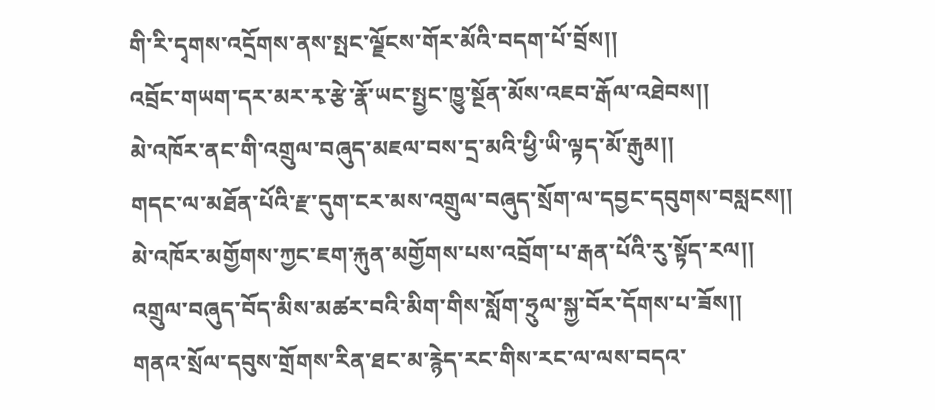གི་རི་དྭགས་འདྲོགས་ནས་སྤང་ལྗོངས་གོར་མོའི་བདག་པོ་བྲོས།།
འབྲོང་གཡག་དར་མར་རྭ་རྩེ་རྣོ་ཡང་སྤྱང་ཁྱུ་སྔོན་མོས་འཇབ་རྒོལ་འཐེབས།།
མེ་འཁོར་ནང་གི་འགྲུལ་བཞུད་མཇལ་བས་དྲ་མའི་ཕྱི་ཡི་ལྟད་མོ་རྒུམ།།
གདང་ལ་མཐོན་པོའི་རྫ་དུག་ངར་མས་འགྲུལ་བཞུད་སྲོག་ལ་དབྱང་དབུགས་བསླངས།།
མེ་འཁོར་མགྱོགས་ཀྱང་ཇག་རྐུན་མགྱོགས་པས་འབྲོག་པ་རྒན་པོའི་རུ་སྟོད་རལ།།
འགྲུལ་བཞུད་བོད་མིས་མཚར་བའི་མིག་གིས་སློག་ཧྲུལ་སྐྱ་བོར་དོགས་པ་ཟོས།།
གནའ་སྲོལ་དབུས་གྲོགས་རིན་ཐང་མ་རྙེད་རང་གིས་རང་ལ་ལས་བདའ་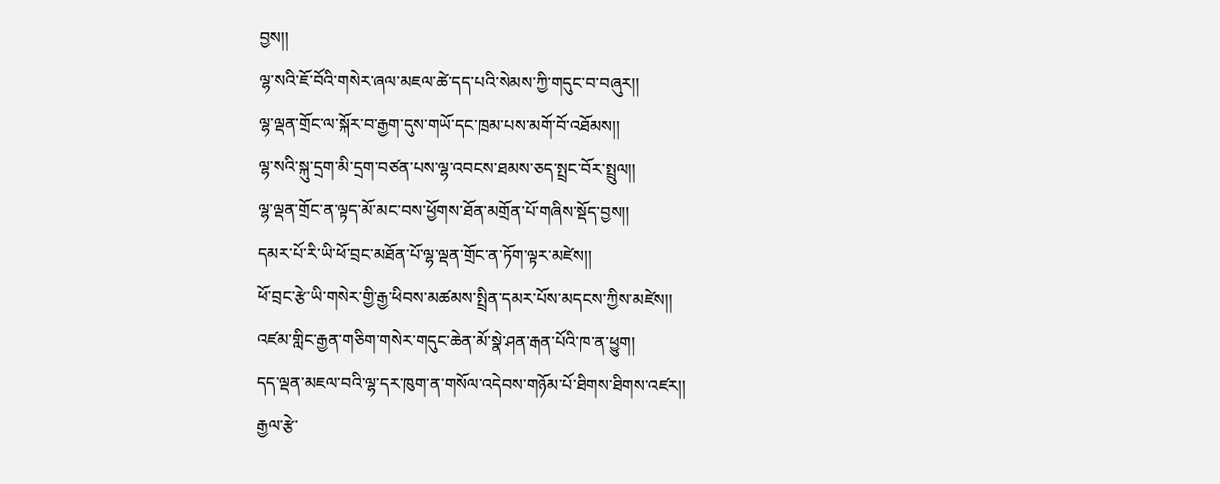བྱས།།
ལྷ་སའི་ཇོ་བོའི་གསེར་ཞལ་མཇལ་ཚེ་དད་པའི་སེམས་ཀྱི་གདུང་བ་བཞུར།།
ལྷ་ལྡན་གྲོང་ལ་སྐོར་བ་རྒྱག་དུས་གཡོ་དང་ཁྲམ་པས་མགོ་བོ་འཐོམས།།
ལྷ་སའི་སྐུ་དྲག་མི་དྲག་བཙན་པས་ལྷ་འབངས་ཐམས་ཅད་སྤྲང་བོར་སྤྲུལ།།
ལྷ་ལྡན་གྲོང་ན་ལྟད་མོ་མང་བས་ཕྱོགས་ཐོན་མགྲོན་པོ་གཞིས་སྡོད་བྱས།།
དམར་པོ་རི་ཡི་ཕོ་བྲང་མཐོན་པོ་ལྷ་ལྡན་གྲོང་ན་ཏོག་ལྟར་མཛེས།།
ཕོ་བྲང་རྩེ་ཡི་གསེར་གྱི་རྒྱ་ཕིབས་མཚམས་སྤྲིན་དམར་པོས་མདངས་ཀྱིས་མཛེས།།
འཛམ་གླིང་རྒྱན་གཅིག་གསེར་གདུང་ཆེན་མོ་སྣེ་ཤན་རྒན་པོའི་ཁ་ན་ཕྱུག།
དད་ལྡན་མཇལ་བའི་ལྷ་དར་ཁུག་ན་གསོལ་འདེབས་གཉོམ་པོ་ཐིགས་ཐིགས་འཛར།།
རྒྱལ་རྩེ་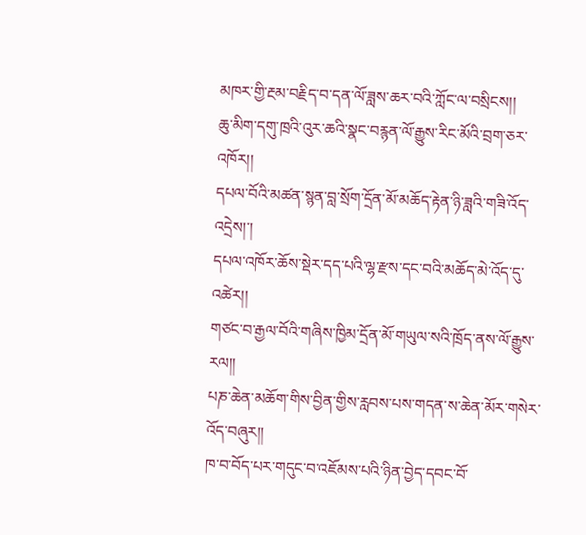མཁར་གྱི་རྔམ་བརྗིད་བ་དན་ལོ་ཟླས་ཆར་བའི་ཀློང་ལ་བསྲིངས།།
ཆུ་མིག་དགུ་ཁྲའི་འུར་ཆའི་སྣང་བརྙན་ལོ་རྒྱུས་རིང་མོའི་བྲག་ཅར་འཁོར།།
དཔལ་བོའི་མཚན་སྙན་བླ་སྲོག་དྲོན་མོ་མཆོད་རྟེན་ཉི་ཟླའི་གཟི་འོད་འདྲེས།་།
དཔལ་འཁོར་ཆོས་སྡེར་དད་པའི་ལྷ་རྫས་དང་བའི་མཆོད་མེ་འོད་དུ་འཚེར།།
གཙང་བ་རྒྱལ་བོའི་གཞིས་ཁྱིམ་དྲོན་མོ་གཡུལ་སའི་ཁྲོད་ནས་ལོ་རྒྱུས་རལ།།
པཎ་ཆེན་མཆོག་གིས་བྱིན་གྱིས་རླབས་པས་གདན་ས་ཆེན་མོར་གསེར་འོད་བཞུར།།
ཁ་བ་བོད་པར་གདུང་བ་འཇོམས་པའི་ཉིན་བྱེད་དབང་བོ་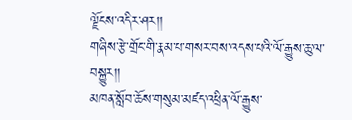ལྗོངས་འདིར་ཤར།།
གཞིས་རྩེ་གྲོང་གི་རྣམ་པ་གསར་བས་འདས་པའི་ལོ་རྒྱུས་ཆུ་ལ་བསྐྱུར།།
མཁན་སློབ་ཆོས་གསུམ་མཛད་འཕྲིན་ལོ་རྒྱུས་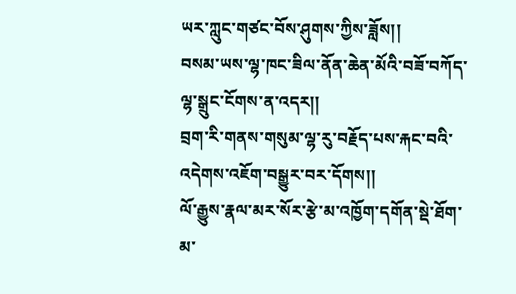ཡར་ཀླུང་གཙང་བོས་ཤུགས་ཀྱིས་ཟློས།།
བསམ་ཡས་ལྷ་ཁང་ཟིལ་ནོན་ཆེན་མོའི་བཟོ་བཀོད་ལྷ་སྒྲུང་ངོགས་ན་འདར།།
བྲག་རི་གནས་གསུམ་ལྷ་རུ་བརྗོད་པས་རྐང་བའི་འདེགས་འཇོག་བསྒྱུར་བར་དོགས།།
ལོ་རྒྱུས་རྣལ་མར་སོར་རྩེ་མ་འཁྱོག་དགོན་སྡེ་ཐོག་མ་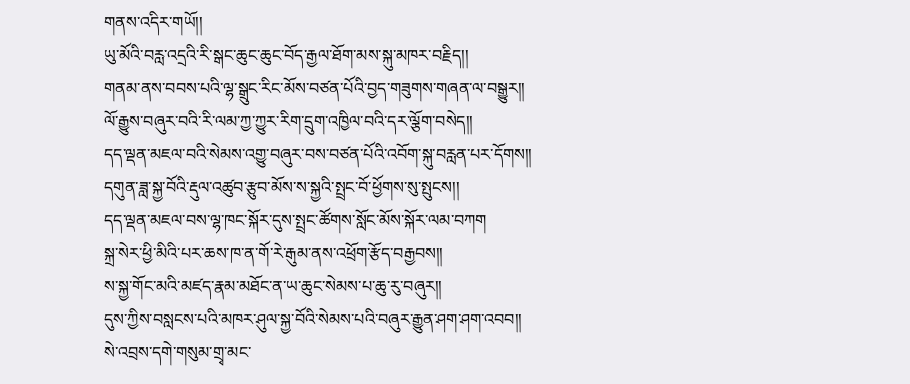གནས་འདིར་གཡོ།།
ཡུ་མོའི་བརླ་འདྲའི་རི་སྒང་ཆུང་ཆུང་བོད་རྒྱལ་ཐོག་མས་སྐུ་མཁར་བརྗིད།།
གནམ་ནས་བབས་པའི་ལྷ་སྒྲུང་རིང་མོས་བཙན་པོའི་བྱད་གཟུགས་གཞན་ལ་བསྒྱུར།།
ལོ་རྒྱུས་བཞུར་བའི་རི་ལམ་ཀྱ་ཀྱུར་རིག་དྲུག་འཁྱིལ་བའི་དར་ལྕོག་བསེད།།
དད་ལྡན་མཇལ་བའི་སེམས་འགྱུ་བཞུར་བས་བཙན་པོའི་འབོག་སྐུ་བརླན་པར་དོགས།།
དགུན་ཟླ་སྐྱ་བོའི་རྡུལ་འཚུབ་རྩུབ་མོས་ས་སྐྱའི་སྤྲང་བོ་ཕྱོགས་སུ་སྤུངས།།
དད་ལྡན་མཇལ་བས་ལྷ་ཁང་སྐོར་དུས་སྤྲང་ཚོགས་སློང་མོས་སྐོར་ལམ་བཀག
སྐྲ་སེར་ཕྱི་མིའི་པར་ཆས་ཁ་ན་གོ་རེ་རྒུམ་ནས་འཕྲོག་རྩོད་བརྒྱབས།།
ས་སྐྱ་གོང་མའི་མཛད་རྣམ་མཐོང་ན་ཡ་ཆུང་སེམས་པ་ཆུ་རུ་བཞུར།།
དུས་ཀྱིས་བསླངས་པའི་མཁར་ཤུལ་སྐྱ་བོའི་སེམས་པའི་བཞུར་རྒྱུན་ཤག་ཤག་འབབ།།
སེ་འབྲས་དགེ་གསུམ་གྲྭ་མང་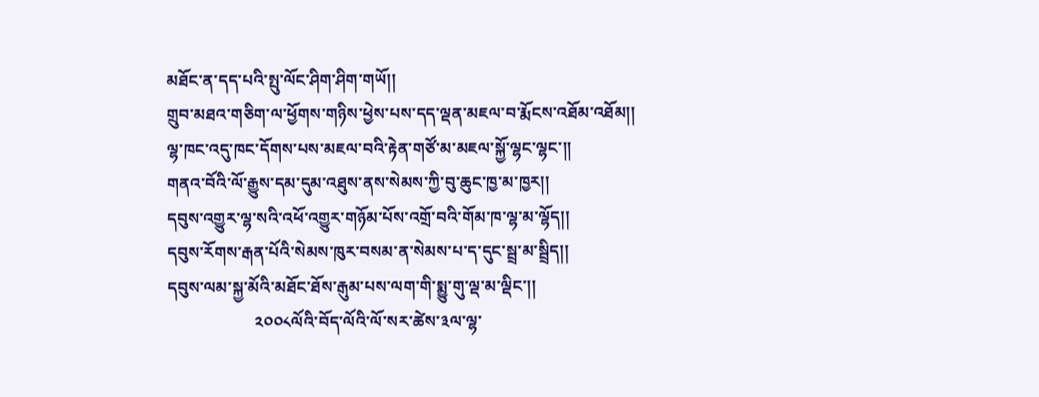མཐོང་ན་དད་པའི་སྤུ་ལོང་ཤིག་ཤིག་གཡོ།།
གྲུབ་མཐའ་གཅིག་ལ་ཕྱོགས་གཉིས་ཕྱེས་པས་དད་ལྡན་མཇལ་བ་རྨོངས་འཐོམ་འཐོམ།།
ལྷ་ཁང་འདུ་ཁང་དོགས་པས་མཇལ་བའི་རྟེན་གཙོ་མ་མཇལ་སྐྱོ་ལྷང་ལྷང་།།
གནའ་བོའི་ལོ་རྒྱུས་དམ་དུམ་འཐུས་ནས་སེམས་ཀྱི་བུ་ཆུང་ཁྱ་མ་ཁྱར།།
དབུས་འགྱུར་ལྷ་སའི་འཕོ་འགྱུར་གཉོམ་པོས་འགྲོ་བའི་གོམ་ཁ་ལྷ་མ་ལྷོད།།
དབུས་རོགས་རྒན་པོའི་སེམས་ཁུར་བསམ་ན་སེམས་པ་ད་དུང་སྦྲ་མ་སྦྲིད།།
དབུས་ལམ་སྐྱ་མོའི་མཐོང་ཐོས་རྒུམ་པས་ལག་གི་སྨྱུ་གུ་ལྡ་མ་ལྡིང་།།
                     ༢༠༠༨ལོའི་བོད་ལོའི་ལོ་སར་ཚེས་༣ལ་ལྷ་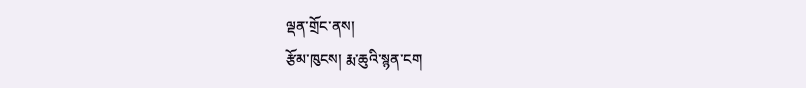ལྡན་གྲོང་ནས།
རྩོམ་ཁུངས། རྨ་ཆུའི་སྙན་ངག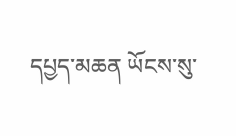དཔྱད་མཆན ཡོངས་སུ་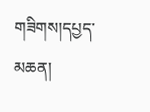གཟིགས།དཔྱད་མཆན།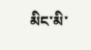མིང་མི་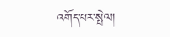འགོད་པར་སྤེལ།